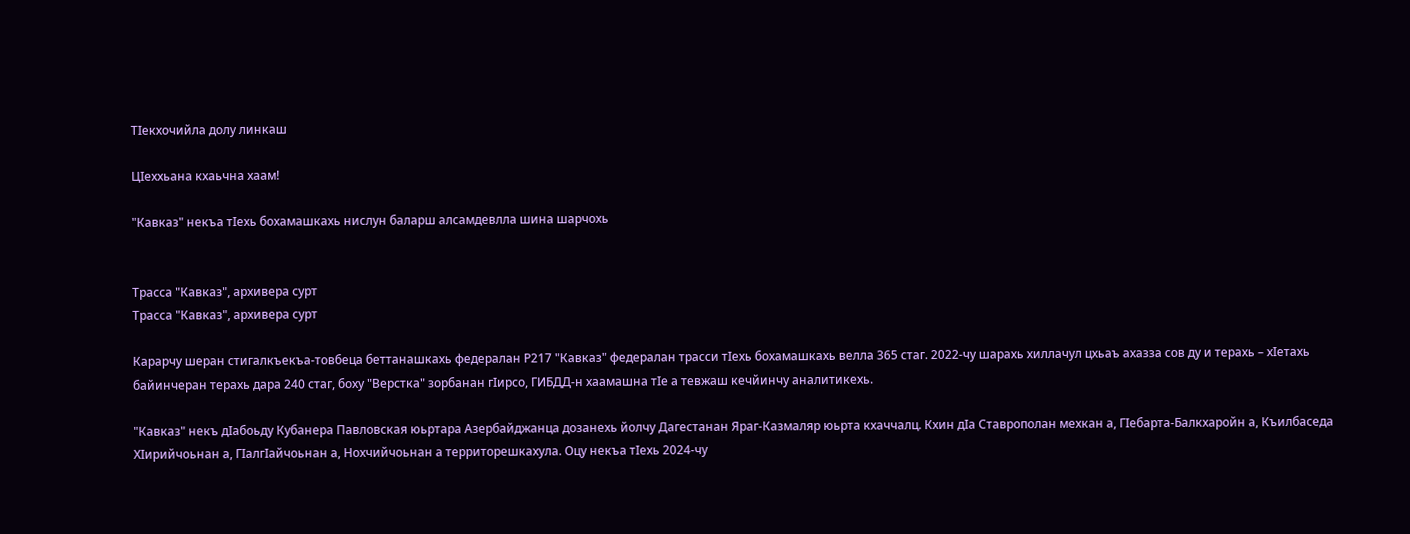ТIекхочийла долу линкаш

ЦIеххьана кхаьчна хаам!

"Кавказ" некъа тIехь бохамашкахь нислун баларш алсамдевлла шина шарчохь


Трасса "Кавказ", архивера сурт
Трасса "Кавказ", архивера сурт

Карарчу шеран стигалкъекъа-товбеца беттанашкахь федералан Р217 "Кавказ" федералан трасси тӀехь бохамашкахь велла 365 стаг. 2022-чу шарахь хиллачул цхьаъ ахазза сов ду и терахь – хӀетахь байинчеран терахь дара 240 стаг, боху "Верстка" зорбанан гӀирсо, ГИБДД-н хаамашна тӀе а тевжаш кечйинчу аналитикехь.

"Кавказ" некъ дӀабоьду Кубанера Павловская юьртара Азербайджанца дозанехь йолчу Дагестанан Яраг-Казмаляр юьрта кхаччалц. Кхин дIа Ставрополан мехкан а, ГӀебарта-Балкхаройн а, Къилбаседа ХӀирийчоьнан а, ГӀалгӀайчоьнан а, Нохчийчоьнан а территорешкахула. Оцу некъа тӀехь 2024-чу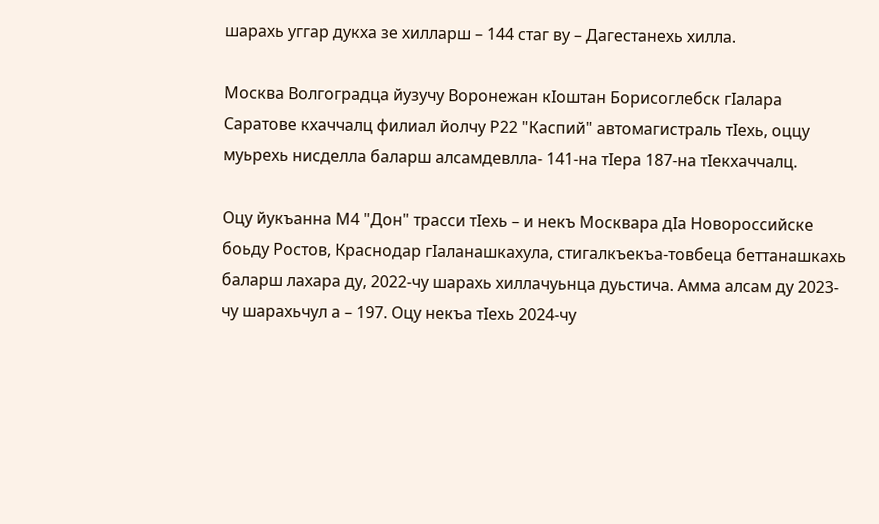шарахь уггар дукха зе хилларш – 144 стаг ву – Дагестанехь хилла.

Москва Волгоградца йузучу Воронежан кӀоштан Борисоглебск гӀалара Саратове кхаччалц филиал йолчу Р22 "Каспий" автомагистраль тӀехь, оццу муьрехь нисделла баларш алсамдевлла- 141-на тӀера 187-на тӀекхаччалц.

Оцу йукъанна М4 "Дон" трасси тIехь – и некъ Москвара дIа Новороссийске боьду Ростов, Краснодар гIаланашкахула, стигалкъекъа-товбеца беттанашкахь баларш лахара ду, 2022-чу шарахь хиллачуьнца дуьстича. Амма алсам ду 2023-чу шарахьчул а – 197. Оцу некъа тIехь 2024-чу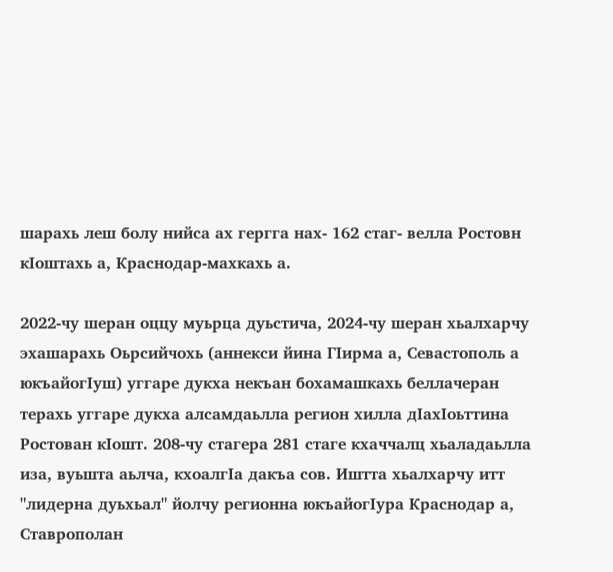шарахь леш болу нийса ах гергга нах- 162 стаг- велла Ростовн кIоштахь а, Краснодар-махкахь а.

2022-чу шеран оццу муьрца дуьстича, 2024-чу шеран хьалхарчу эхашарахь Оьрсийчохь (аннекси йина ГӀирма а, Севастополь а юкъайогӀуш) уггаре дукха некъан бохамашкахь беллачеран терахь уггаре дукха алсамдаьлла регион хилла дӀахӀоьттина Ростован кӀошт. 208-чу стагера 281 стаге кхаччалц хьаладаьлла иза, вуьшта аьлча, кхоалгӀа дакъа сов. Иштта хьалхарчу итт "лидерна дуьхьал" йолчу регионна юкъайогӀура Краснодар а, Ставрополан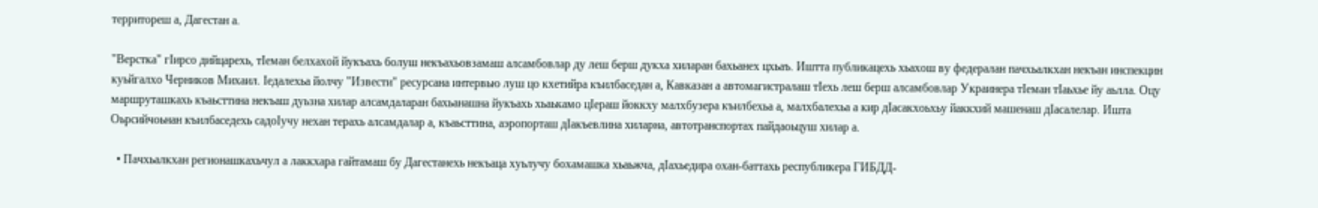территореш а, Дагестан а.

"Верстка" гIирсо дийцарехь, тӀеман белхахой йукъахь болуш некъахьовзамаш алсамбовлар ду леш берш дукха хиларан бахьанех цхьаъ. Иштта публикацехь хьахош ву федералан пачхьалкхан некъан инспекцин куьйгалхо Черников Михаил. Ӏедалехьа йолчу "Извести" ресурсана интервью луш цо кхетийра къилбаседан а, Кавказан а автомагистралаш тӀехь леш берш алсамбовлар Украинера тӀеман тӀаьхье йу аьлла. Оцу маршруташкахь къаьсттина некъаш дуьзна хилар алсамдаларан бахьанашна йукъахь хьаькамо цӀераш йоккху малхбузера къилбехьа а, малхбалехьа а кир дIасакхоьхьу йаккхий машенаш дӀасалелар. Ишта Оьрсийчоьнан къилбаседехь садоIучу нехан терахь алсамдалар а, къаьсттина, аэропорташ дӀакъевлина хиларна, автотранспортах пайдаоьцуш хилар а.

  • Пачхьалкхан регионашкахьчул а лаккхара гайтамаш бу Дагестанехь некъаца хуьлучу бохамашка хьаьжча, дIахьедира охан-баттахь республикера ГИБДД-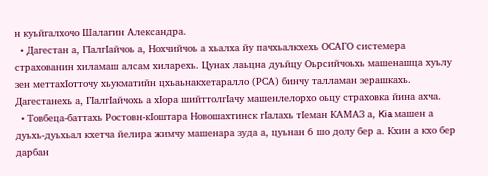н куьйгалхочо Шалагин Александра.
  • Дагестан а, ГIалгIайчоь а, Нохчийчоь а хьалха йу пачхьалкхехь ОСАГО системера страхованин хиламаш алсам хиларехь. Цунах лаьцна дуьйцу Оьрсийчоьхь машенашца хуьлу зен меттахIотточу хьукматийн цхьаьнакхетаралло (РСА) бинчу талламан зерашкахь. Дагестанехь а, ГIалгIайчохь а хIора шийттолгIачу машенлелорхо оьцу страховка йина ахча.
  • Товбеца-баттахь Ростовн-кIоштара Новошахтинск гIалахь тIеман КАМАЗ а, Kia машен а дуьхь-дуьхьал кхетча йелира жимчу машенара зуда а, цуьнан 6 шо долу бер а. Кхин а кхо бер дарбан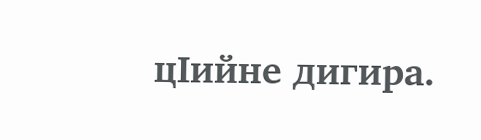цIийне дигира.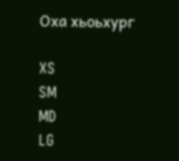Оха хьоьхург

XS
SM
MD
LG